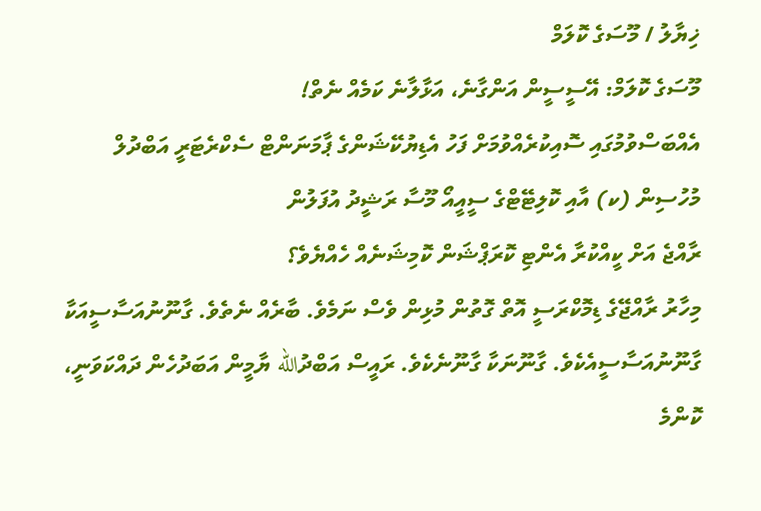ޚިޔާލު / މޫސަގެ ކޮލަމް
މޫސަގެ ކޮލަމް: އޭސީސީން އަންގާނެ، އަޅާލާނެ ކަމެއް ނެތް!
އެއްބަސްވުމުގައި ސޮއިކުރެއްވުމަށް ފަހު އެޑިޔުކޭޝަންގެ ޕާމަނަންޓް ސެކްރެޓަރީ އަބްދުލް މުހުސިން (ކ) އާއި ކޮލިޓޭޓްގެ ސީއީއޯ މޫސާ ރަޝީދު އުފަލުން
ރާއްޖެ އަށް ކީއްކުރާ އެންޓި ކޮރަޕްޝަން ކޮމިޝަނެއް ހެއްޔެވެ؟
މިހާރު ރާއްޖޭގެ ޑިމޮކްރަސީ އޮތް ގޮތުން މުޅިން ވެސް ނަމެވެ. ބާރެއް ނެތެވެ. ގާނޫނުއަސާސީއަކާ ގާނޫނުއަސާސީއެކެވެ. ގާނޫނަކާ ގާނޫނެކެވެ. ރައީސް އަބްދުالله ޔާމީން އަބަދުހެން ދައްކަވަނީ، ކޮންމެ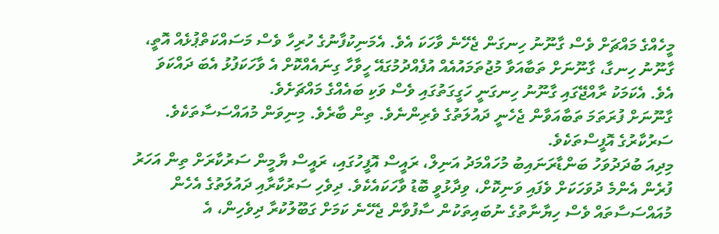މީހެއްގެ މައްޗަށް ވެސް ގާނޫނު ހިނގަން ޖެހޭނެ ވާހަކަ އެވެ. އެމަނިކުފާނުގެ ހުރިހާ ވެސް މަސައްކަތްޕުޅެއް އޮތީ، ގާނޫނު ހިނގާ، ގާނޫނަށް ތަބާއަވާ މުޖުތަމައުއެއް އުފެއްދުމުގައޭ ހީވާހާ ގިނައެއްކޮށް އެ ވާހަކަފުޅު އެބަ ދައްކަވަ އެވެ. އެކަމަކު ރާއްޖޭގައި ގާނޫނު ހިނގަނީ ހަގީގަތުގައި ވެސް ވަކި ބައެއްގެ މައްޗަށެވެ.
ގާނޫނަށް ފުރަތަމަ ތަބާއަވާން ޖެހެނީ ދައުލަތުގެ ވެރިންނެވެ. ތިން ބާރެވެ. މިނިވަން މުއައްސަސާތަކެވެ. ސަރުކާރުގެ އޮފީސްތަކެވެ.
މިދިއަ ބުދަދުވަހު ބަންޑާރަނައިބު މުހައްމަދު އަނިލް، ރައީސް އޮފީހުގައި، ރައީސް ޔާމީން ސަރުކާރަށް ތިން އަހަރު ފުރެން އެންމެ ދުވަހަކަށް ވެފައި ވަނިކޮށް، ވިދާޅުވީ ބޮޑު ވާހަކައެކެވެ. ދިވެހި ސަރުކާރާއި ދައުލަތުގެ އެހެން މުއައްސަސާތައް ވެސް ހިޔާނާތުގެ ނުބައިތަކުން ސާފުވާން ޖެހޭނެ ކަމަށް ގަބޫލުކުރާ ދިވެހިން، އެ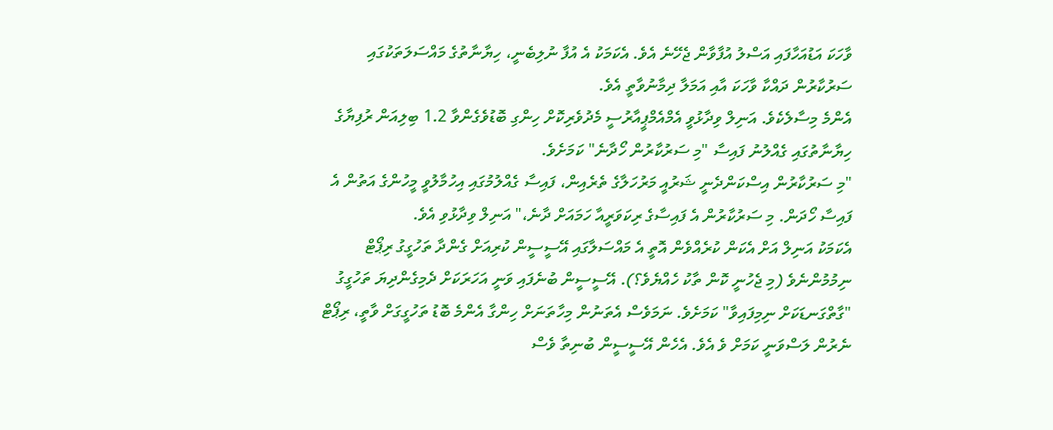ވާހަކަ އަޑުއަހާފައި އަސްލު އުފާވާން ޖެހޭނެ އެވެ. އެކަމަކު އެ އުފާ ނުލިބެނީ، ހިޔާނާތުގެ މައްސަލަތަކުގައި ސަރުކާރުން ދައްކާ ވާހަކަ އާއި އަމަލާ ދިމާނުވާތީ އެވެ.
އެންމެ މިސާލެކެވެ. އަނިލް ވިދާޅުވީ އެމްއެމްޕީއާރުސީ މެދުވެރިކޮށް ހިންގި ބޮޑުވެގެންވާ 1.2 ބިލިއަން ރުފިޔާގެ ހިޔާނާތުގައި ގެއްލުނު ފައިސާ "މި ސަރުކާރުން ހޯދާނެ" ކަމަށެވެ.
"މި ސަރުކާރުން އިސްކަންދެނީ ޝަރުއީ މަރުހަލާގެ ތެރެއިން، ފައިސާ ގެއްލުމުގައި އިހުމާލުވީ މީހުންގެ އަތުން އެ ފައިސާ ހޯދަން. މި ސަރުކާރުން އެ ފައިސާގެ ރިކަވަރީއާ ހަމައަށް ދާނެ،" އަނިލް ވިދާޅުވި އެވެ.
އެކަމަކު އަނިލް އަށް އެކަން ކުރެއްވެން އޮތީ އެ މައްސަލާގައި އޭސީސީން ކުރިއަށް ގެންދާ ތަހުގީގު ރިޕޯޓް ނިމުމުންނެވެ (މި ޖެހުނީ ކޮން ތާކު ހެއްޔެވެ؟). އޭސީސީން ބުނެފައި ވަނީ އަހަރަކަށް ދެމިގެންދިޔަ ތަހުގީގު "ގާތްގަނޑަކަށް ނިމިފައިވާ" ކަމަށެވެ. ނަމަވެސް އެތަނުން މިހާތަނަށް ހިންގާ އެންމެ ބޮޑު ތަހުގީގަށް ވާތީ، ރިޕޯޓް ނެރުން ލަސްވަނީ ކަމަށް ވެ އެވެ. އެހެން އޭސީސީން ބުނިތާ ވެސް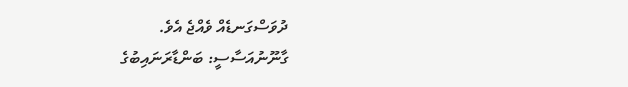ދުވަސްގަނޑެއް ވެއްޖެ އެވެ.
ގާނޫނުއަސާސީ: ބަންޑާރަނައިބުގެ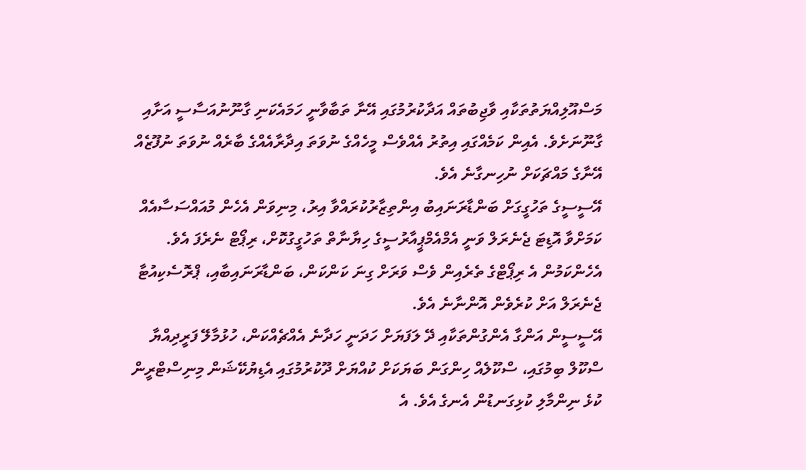މަސްއޫލިއްޔަތުތަކާއި ވާޖިބުތައް އަދާކުރުމުގައި އޭނާ ތަބާވާނީ ހަމައެކަނި ގާނޫނުއަސާސީ އަށާއި ގާނޫނަށެވެ. އެއިން ކަމެއްގައި އިތުރު އެއްވެސް މީހެއްގެ ނުވަތަ އިދާރާއެއްގެ ބާރެއް ނުވަތަ ނުފޫޒެއް އޭނާގެ މައްޗަކަށް ނުހިނގާނެ އެވެ.
އޭސީސީގެ ތަހުގީގަށް ބަންޑާރަނައިބު އިންތިޒާރުކުރައްވާ އިރު، މިނިވަން އެހެން މުއައްސަސާއެއް ކަމަށްވާ އޮޑިޓަ ޖެނެރަލް ވަނީ އެމްއެމްޕީއާރުސީގެ ހިޔާނާތް ތަހުގީގުކޮށް، ރިޕޯޓް ނެރެފަ އެވެ. އެހެންކަމުން އެ ރިޕޯޓްގެ ތެރެއިން ވެސް ވަރަށް ގިނަ ކަންކަން، ބަންޑާރަނައިބާއި، ޕްރޮސެކިއުޓާ ޖެނެރަލް އަށް ކުރެވެން އޮންނާނެ އެވެ.
އޭސީސީން އަންގާ އެންގުންތަކާއި ދޭ ލަފަޔަށް ހަދަނީ ހަދާނެ އެއްޗެއްކަން، ހުޅުމާލޭ ފަރީދިއްޔާ ސްކޫލް ބިމުގައި، ސްކޫލެއް ހިންގަން ބަޔަކަށް ކުއްޔަށް ދޫކުރުމުގައި އެޑިޔުކޭޝަން މިނިސްޓްރީން ކުޅެ ނިންމާލި ކުޅިގަނޑުން އެނގެ އެވެ. އެ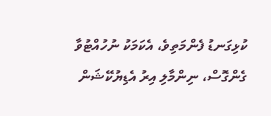ކުޅިގަނޑު ފެންމަތިވެ، އެކަމަކު ނުހުއްޓުވާ ގެންގޮސް، ނިންމާލި އިރު އެޑިޔުކޭޝަން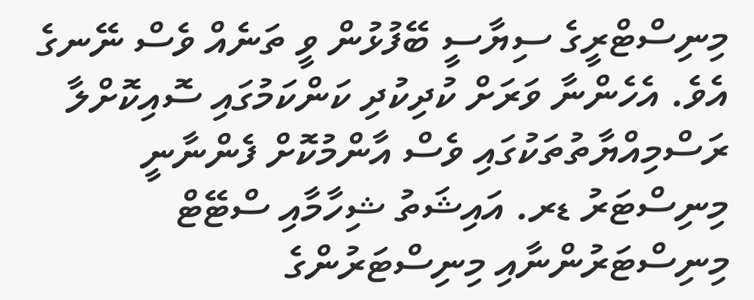މިނިސްޓްރީގެ ސިޔާސީ ބޭފުޅުން ވީ ތަނެއް ވެސް ނޭނގެ އެވެ. އެހެންނާ ވަރަށް ކުދިކުދި ކަންކަމުގައި ސޮއިކޮށްލާ ރަސްމިއްޔާތުތަކުގައި ވެސް އާންމުކޮށް ފެންނާނީ މިނިސްޓަރު ޑރ. އައިޝަތު ޝިހާމާއި ސްޓޭޓް މިނިސްޓަރުންނާއި މިނިސްޓަރުންގެ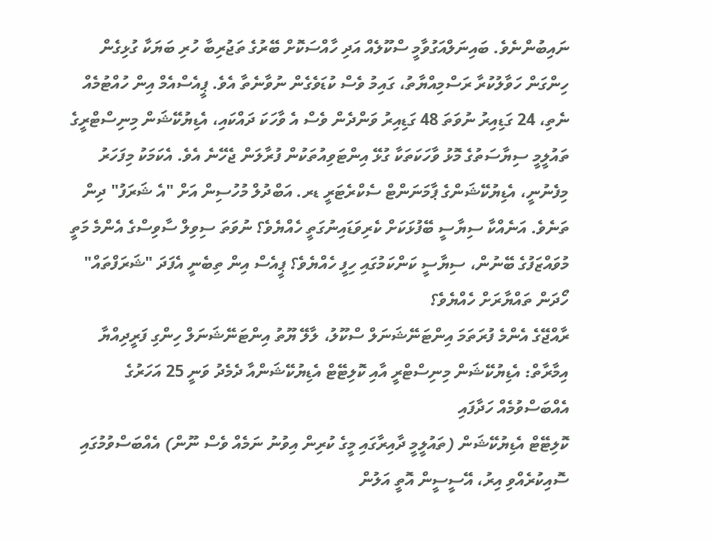ނައިބުންނެވެ. ބައިނަލްއަގުވާމީ ސްކޫލެއް އަދި ހާއްސަކޮށް ބޭރުގެ ތަޖުރިބާ ހުރި ބަޔަކާ ގުޅިގެން ހިންގަން ހަވާލުކުރާ ރަސްމިއްޔާތު، ގައިމު ވެސް ކުޑަވެގެން ނުވާނެތާ އެވެ. ޕީއެސްއެމް އިން ހުއްޓުމެއް ނެތި، 24 ގަޑިއިރު ނުވަތަ 48 ގަޑިއިރު ވަންދެން ވެސް އެ ވާހަކަ ދައްކައި، އެޑިޔުކޭޝަން މިނިސްޓްރީގެ ތައުލީމީ ސިޔާސަތުގެ މޮޅު ވާހަކަތަކާ ގުޅޭ އިންޓަވިއުތަކުން ފުރާލަން ޖެހޭނެ އެވެ. އެކަމަކު މިފަހަރު މިފެނުނީ، އެޑިޔުކޭޝަންގެ ޕާމަނަންޓް ސެކްރެޓަރީ ޑރ. އަބްދުލް މުހުސިން އަށް "އެ ޝަރަފު" ދިން ތަނެވެ. އަނެއްކާ ސިޔާސީ ބޭފުޅަކަށް ކެރިވަޑައިނުގަތީ ހެއްޔެވެ؟ ނުވަތަ ސިވިލް ސާވިސްގެ އެންމެ މަތީ މުވައްޒަފުގެ ބޭނުން، ސިޔާސީ ކަންކަމުގައި ހިފީ ހެއްޔެވެ؟ ޕީއެސް އިން ތިބެނީ އެފަދަ "ޝަރަފްތައް" ހޯދަން ތައްޔާރަށް ހެއްޔެވެ؟
ރާއްޖޭގެ އެންމެ ފުރަތަމަ އިންޓަނޭޝަނަލް ސްކޫލު، ލާލޭ ޔޫތު އިންޓަނޭޝަނަލް ހިންގި ފަރީދިއްޔާ އިމާރާތް: އެޑިޔުކޭޝަން މިނިސްޓްރީ އާއި ކޮލިޓޭޓް އެޑިޔުކޭޝަންއާ ދެމެދު ވަނީ 25 އަހަރުގެ އެއްބަސްވުމެއް ހަދާފައި
ކޮލިޓޭޓް އެޑިޔުކޭޝަން (ތައުލީމީ ދާއިރާގައި މީގެ ކުރިން އިވުނު ނަމެއް ވެސް ނޫން) އެއްބަސްވުމުގައި ސޮއިކުރެއްވި އިރު، އޭސީސީން އޮތީ އަލުން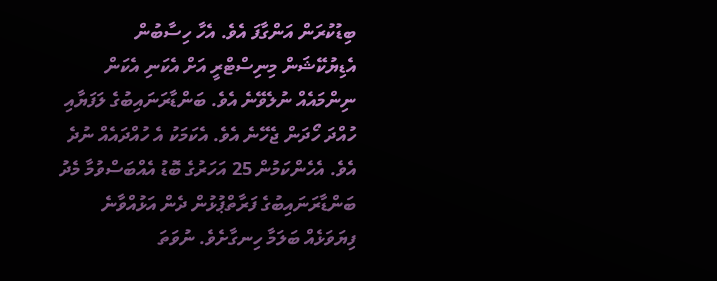ބިޑުކުރަން އަންގާފަ އެވެ. އެހާ ހިސާބުން އެޑިޔުކޭޝަން މިނިސްޓްރީ އަށް އެކަނި އެކަން ނިންމައެއް ނުލެވޭނެ އެވެ. ބަންޑާރަނައިބުގެ ލަފަޔާއި ހުއްދަ ހޯދަން ޖެހޭނެ އެވެ. އެކަމަކު އެ ހުއްދައެއް ނުދެ އެވެ. އެހެންކަމުން 25 އަހަރުގެ ބޮޑު އެއްބަސްވުމާ މެދު ބަންޑާރަނައިބުގެ ފަރާތްޕުޅުން ދެން އަޅުއްވާނެ ފިޔަވަޅެއް ބަލަމާ ހިނގާށެވެ. ނުވަތަ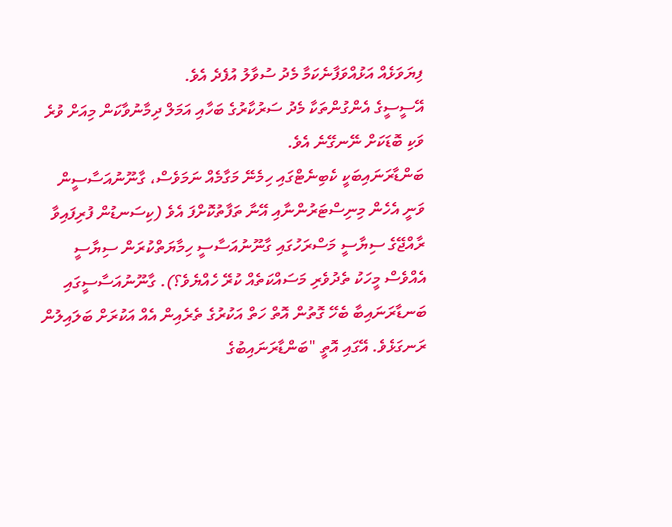ފިޔަވަޅެއް އަޅުއްވަފާނެކަމާ މެދު ސުވާލު އުފެދެ އެވެ.
އޭސީސީގެ އެންގުންތަކާ މެދު ސަރުކާރުގެ ބަހާއި އަމަލް ދިމާނުވާކަން މިއަށް ވުރެ ވަކި ބޮޑަކަށް ނޭނގޭނެ އެވެ.
ބަންޑާރަނައިބަކީ ކެބިނެޓްގައި ހިމެނޭ މަގާމެއް ނަމަވެސް، ގާނޫނުއަސާސީން ވަނީ އެހެން މިނިސްޓަރުންނާއި އޭނާ ތަފާތުކޮށްފަ އެވެ (ކިސަނޑުން ފުރިފައިވާ ރާއްޖޭގެ ސިޔާސީ މަސްރަހުގައި ގާނޫނުއަސާސީ ހިމާޔަތްކުރަން ސިޔާސީ އެއްވެސް މީހަކު ތެދުވެރި މަސައްކަތެއް ކުރޭ ހެއްޔެވެ؟). ގާނޫނުއަސާސީގައި ބަނޑާރަނައިބާ ބެހޭ ގޮތުން އޮތް ހަތް އަކުރުގެ ތެރެއިން އެއް އަކުރަށް ބަލައިލުން ރަނގަޅެވެ. އޭގައި އޮތީ "ބަންޑާރަނައިބުގެ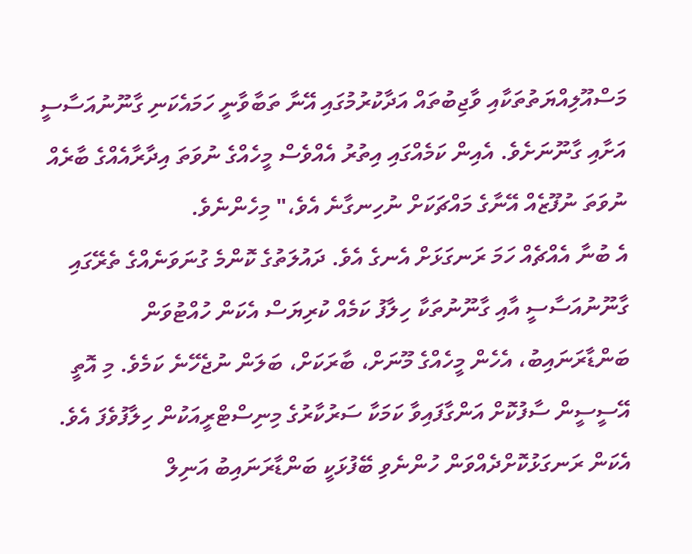މަސްއޫލިއްޔަތުތަކާއި ވާޖިބުތައް އަދާކުރުމުގައި އޭނާ ތަބާވާނީ ހަމައެކަނި ގާނޫނުއަސާސީ އަށާއި ގާނޫނަށެވެ. އެއިން ކަމެއްގައި އިތުރު އެއްވެސް މީހެއްގެ ނުވަތަ އިދާރާއެއްގެ ބާރެއް ނުވަތަ ނުފޫޒެއް އޭނާގެ މައްޗަކަށް ނުހިނގާނެ އެވެ،" މިހެންނެވެ.
އެ ބުނާ އެއްޗެއް ހަމަ ރަނގަޅަށް އެނގެ އެވެ. ދައުލަތުގެ ކޮންމެ ގުނަވަނެއްގެ ތެރޭގައި ގާނޫނުއަސާސީ އާއި ގާނޫނުތަކާ ހިލާފު ކަމެއް ކުރިޔަސް އެކަން ހުއްޓުވަން ބަންޑާރަނައިބު، އެހެން މީހެއްގެ މޫނަށް، ބާރަކަށް، ބަލަން ނުޖެހޭނެ ކަމެވެ. މި އޮތީ އޭސީސީން ސާފުކޮށް އަންގާފައިވާ ކަމަކާ ސަރުކާރުގެ މިނިސްޓްރީއަކުން ހިލާފުވެފަ އެވެ. އެކަން ރަނގަޅުކޮށްދެއްވަން ހުންނެވި ބޭފުޅަކީ ބަންޑާރަނައިބު އަނިލް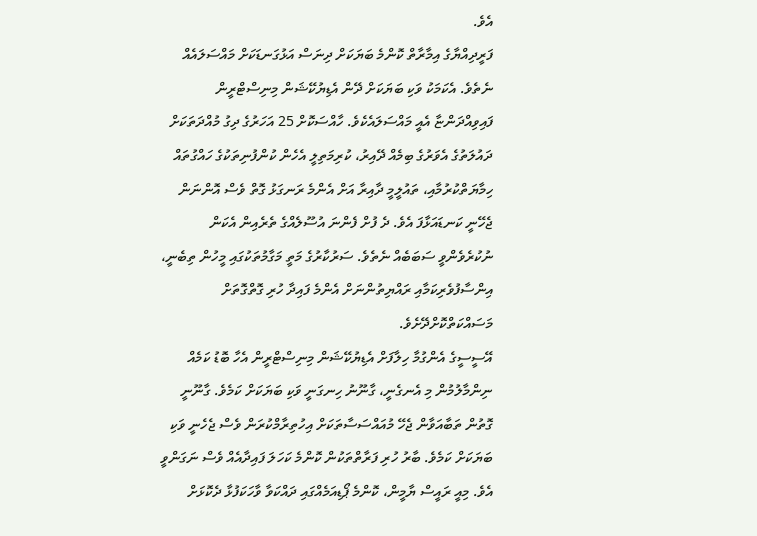އެވެ.
ފަރީދިއްޔާގެ އިމާރާތް ކޮންމެ ބަޔަކަށް ދިނަސް އަޅުގަނޑަކަށް މައްސަލައެއް ނެތެވެ. އެކަމަކު ވަކި ބަޔަކަށް ދޭން އެޑިޔުކޭޝަން މިނިސްޓްރީން ފައިވިއްދަންޏާ އެއީ މައްސަލައެކެވެ. ހާއްސަކޮށް 25 އަހަރުގެ ދިގު މުއްދަތަކަށް ދައުލަތުގެ އެވަރުގެ ބިމެއް ދޭއިރު، ކުރިމަތިލީ އެހެން ކުންފުނިތަކުގެ ހައްގުތައް ހިމާޔަތްކުރުމާއި، ތައުލީމީ ދާއިރާ އަށް އެންމެ ރަނގަޅު ގޮތް ވެސް އޮންނަން ޖެހޭނީ ކަނޑައަޅާފަ އެވެ. ދެ ފުށް ފެންނަ އުސޫލެއްގެ ތެރެއިން އެކަން ނުކުރެވެންވީ ސަބަބެއް ނެތެވެ. ސަރުކާރުގެ މަތީ މަގާމުތަކުގައި މީހުން ތިބެނީ، އިންސާފުވެރިކަމާއި ރައްޔިތުންނަށް އެންމެ ފައިދާ ހުރި ގޮތްގޮތަށް މަސައްކަތްކޮށްދޭށެވެ.
އޭސީސީގެ އެންގުމާ ހިލާފަށް އެޑިޔުކޭޝަން މިނިސްޓްރީން އެހާ ބޮޑު ކަމެއް ނިންމާލުމުން މި އެނގެނީ، ގާނޫނު ހިނގަނީ ވަކި ބަޔަކަށް ކަމެވެ. ގާނޫނީ ގޮތުން ތަބާއަވާން ޖެހޭ މުއައްސަސާތަކަށް އިހުތިރާމްކުރަން ވެސް ޖެހެނީ ވަކި ބަޔަކަށް ކަމެވެ. ބާރު ހުރި ފަރާތްތަކުން ކޮންމެ ކަހަލަ ފައިދާއެއް ވެސް ނަގަންވީ އެވެ. މިއީ ރައީސް ޔާމީން، ކޮންމެ ޕޯޑިއަމެއްގައި ދައްކަވާ ވާހަކަފުޅާ ދެކޮޅަށް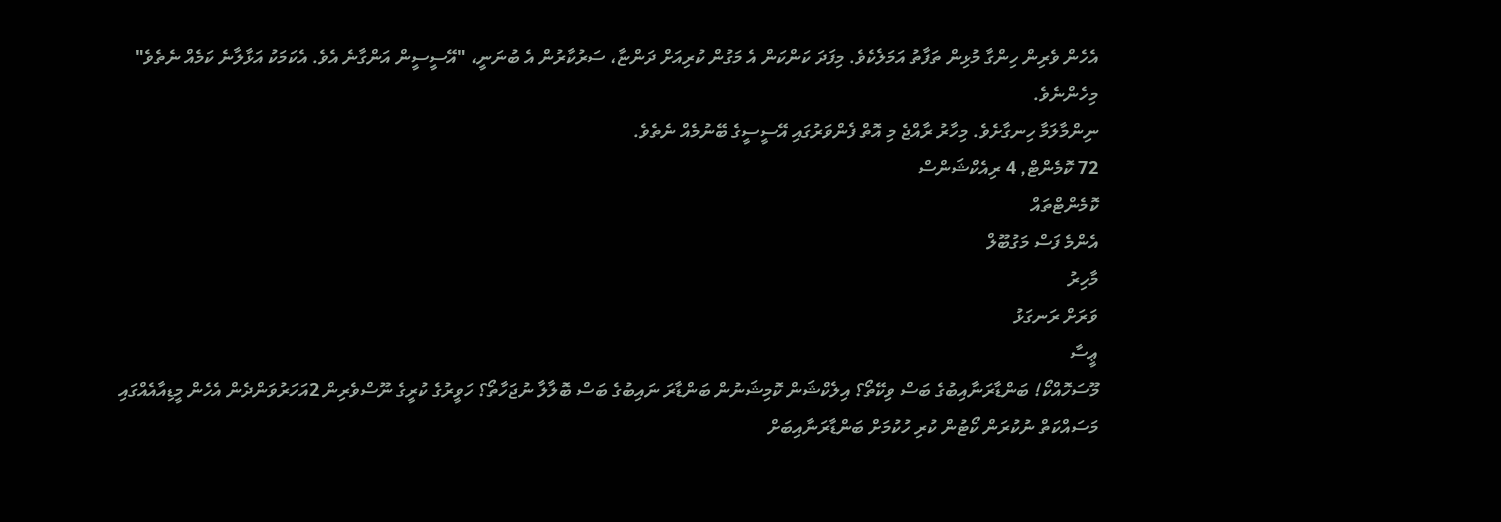އެހެން ވެރިން ހިންގާ މުޅިން ތަފާތު އަމަލެކެވެ. މިފަދަ ކަންކަން އެ މަގުން ކުރިއަށް ދަންޏާ، ސަރުކާރުން އެ ބުނަނީ، "އޭސީސީން އަންގާނެ އެވެ. އެކަމަކު އަޅާލާނެ ކަމެއް ނެތެވެ" މިހެންނެވެ.
ނިންމާލަމާ ހިނގާށެވެ. މިހާރު ރާއްޖެ މި އޮތް ފެންވަރުގައި އޭސީސީގެ ބޭނުމެއް ނެތެވެ.
72 ކޮމެންޓް, 4 ރިއެކްޝަންސް
ކޮމެންޓްތައް
އެންމެ ފަސް މަގުބޫލް
މާހިރު
ވަރަށް ރަނގަޅު
ޢީސާ
މޫސަހޮއްކޯ! ބަންޑާރަނާއިބުގެ ބަސް ވިކޭތޯ؟ އިލެކްޝަން ކޮމިޝަނުން ބަންޑާރަ ނައިބުގެ ބަސް ބޮލާލާ ނުޖަހާތޯ؟ ހަވީރުގެ ކުރީގެ ނޫސްވެރިން 2އަހަރުވަންދެން އެހެން މީޑިއާއެއްގައި މަސައްކަތް ނުކުރަން ކޯޓުން ކުރި ހުކުމަށް ބަންޑާރަނާއިބަށް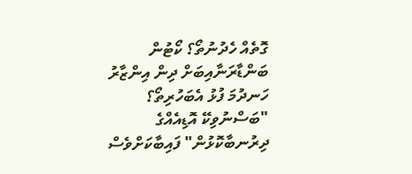ގޮތެއް ހެދުނުތޯ؟ ކޯޓުން ބަންޑާރަނާއިބަށް ދިން އިންޒާރު ހަނދުމަ ފުޅު އެބަހުރިތޯ؟ "ބަސްނުވިކޭ އޮޑިއެއްގެ ދިރުނބާކޮޅުން" ފައިބާކަށްވެސް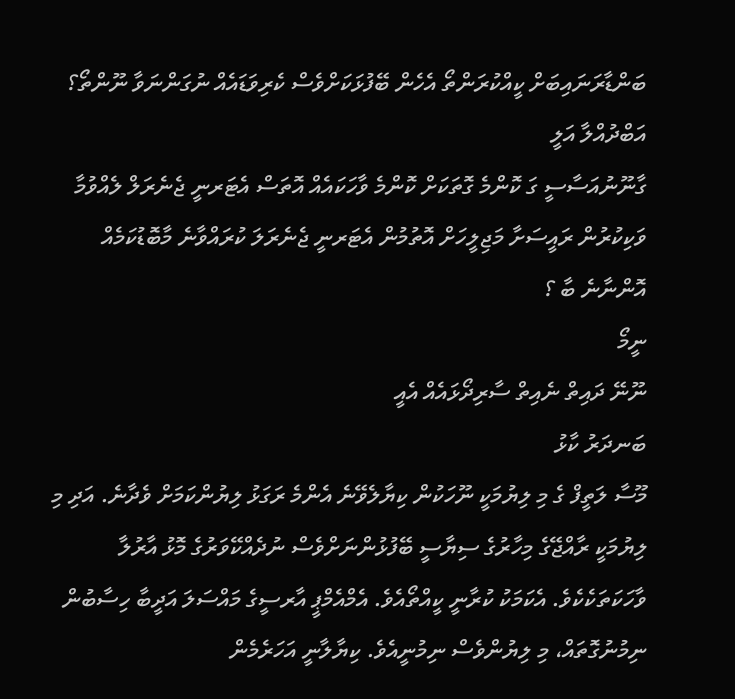ބަންޑާރަނައިބަށް ކީއްކުރަންތޯ އެހެން ބޭފުޅަކަށްވެސް ކެރިވަޑައެއް ނުގަންނަވާ ނޫންތޯ؟
އަބްދުއްލާ އަލީ
ގާނޫނުއަސާސީ ގަ ކޮންމެ ގޮތަކަށް ކޮންމެ ވާހަކައެއް އޮތަސް އެޓަރނީ ޖެނެރަލް ލެއްވުމާ ވަކިކުރުން ރައީސަށާ މަޖިލީހަށް އޮތުމުން އެޓަރނީ ޖެނެރަލަ ކުރައްވާނެ މާބޮޑުކަމެއް އޮންނާނެ ބާ ؟
ނީމޯ
ނޫނޭ ދައިތް ނެއިތް ސާރިދޯޅައެއް އެއީ
ބަނދަރު ކާޅު
މޫސާ ލަތީފް ގެ މި ލިޔުމަކީ ނޫހަކުން ކިޔާލެވޭނެ އެންމެ ރަގަޅު ލިޔުންކަމަށް ވެދާނެ. އަދި މި ލިޔުމަކީ ރާއްޖޭގެ މިހާރުގެ ސިޔާސީ ބޭފުޅުންނަށްވެސް ނުދެއްކޭވަރުގެ މޮޅު އާރުލާ ވާހަކަތަކެކެވެ. އެކަމަކު ކުރާނީ ކީއްތޯއެވެ. އެމްއެމްޕީ އާރސީގެ މައްސަލަ އަދީބާ ހިސާބުން ނިމުނުގޮތައް، މި ލިޔުންވެސް ނިމުނީއެވެ. ކިޔާލާނީ އަހަރެމެން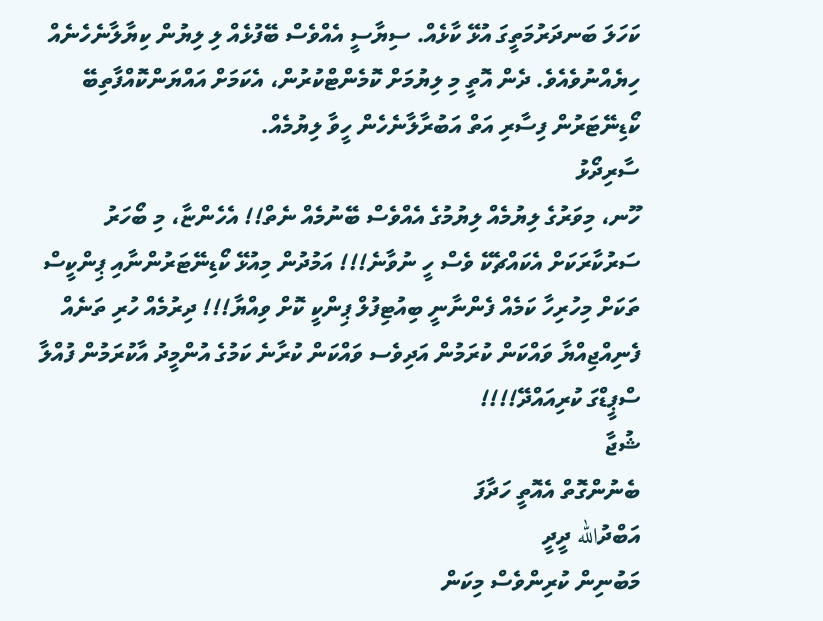ކަހަލަ ބަނދަރުމަތީގަ އުޅޭ ކާޅެއް. ސިޔާސީ އެއްވެސް ބޭފުޅެއް ލި ލިޔުން ކިޔާލާނެހެނެއް ހިޔެއްނުވެއެވެ. ދެން އޮތީ މި ލިޔުމަށް ކޮމެންޓްކުރުން، އެކަމަށް އައްޔަންކޮއްފާތިބޭ ކޯޑިނޭޓަރުން ފިސާރި އަތް އަބުރާލާނެހެން ހީވާ ލިޔުމެއް.
ސާރިދޯޅު
ހޫނ، މިވަރުގެ ލިޔުމެއް ލިޔުމުގެ އެއްވެސް ބޭނުމެއް ނެތް!! އެހެންޏާ، މި ބޯހަރު ސަރުކާރަކަށް އެކައްޗެކޭ ވެސް ހީ ނުވާނެ!!! އަމުދުން މިއުޅޭ ކޯޑިނޭޓަރުންނާއި ޕިންކީސް ތަކަށް މިހުރިހާ ކަމެއް ފެންނާނީ ބިއުޓިފުލް ޕިންކީ ކޮށް ވިއްޔާ!!! ދިރުމެއް ހުރި ތަނެއް ފެނިއްޖިއްޔާ ވައްކަން ކުރަމުން އަދިވެސ ވައްކަން ކުރާނެ ކަމުގެ އުންމީދު އާކުރަމުން ފުއްލާ ސްޕީޑްގަ ކުރިއައްދޭ!!!!
ޝުޖާ
ބެނުންގޮތް އެއޮތީ ހަދާފަ
އަބްދުالله ދީދީ
މަބުނިން ކުރިންވެސް މިކަން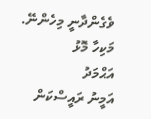ވެގެންދާނީ މިހެންނޭ. މަކިހާ މޮޅު
އަޙްމަދު
އަމީނު ރައީސްކަން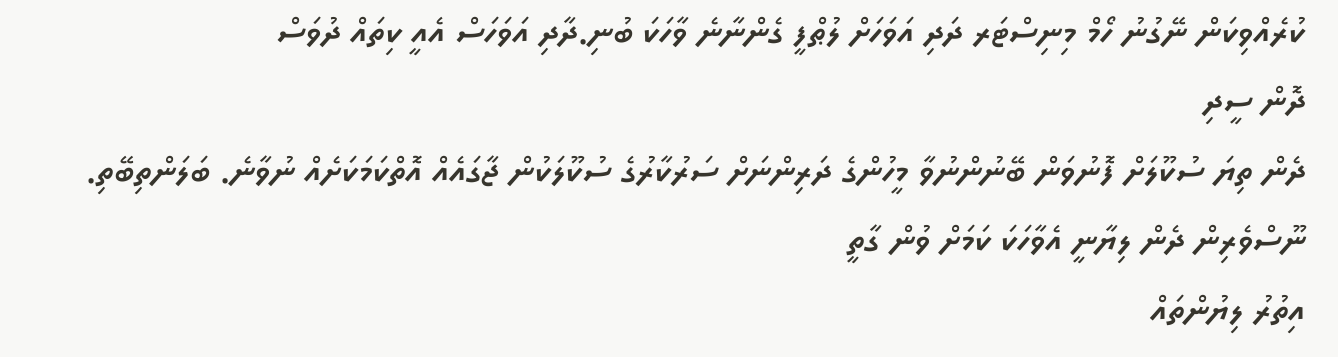ކުރެއްވިކަން ނޭގުނު ހޯމް މިނިސްޓަރ ދަދި އަވަހަށް ލުޠްފީ ގެންނާނެ ވާހަކަ ބުނި.ދާދި އަވަހަސް އެއީ ކިތައް ދުވަސް
ދޮން ސީދި
ދެން ތިޔަ ސުކޫލަށް ފޮނުވަން ބޭނުންނުވާ މީހުންގެ ދަރިންނަށް ސަރުކާރުގެ ސުކޫލަކުން ޖާގައެއް އޮތްކަމަކަށެއް ނުވާނެ. ބަލަންތިބޭތި. ނޫސްވެރިން ދެން ލިޔާނީ އެވާހަކަ ކަމަށް ވުން ގާތީ
އިތުރު ލިޔުންތައް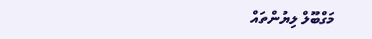މަގްބޫލް ލިޔުންތައް